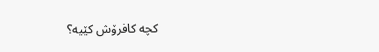كچه‌ كافرۆش كێیه‌؟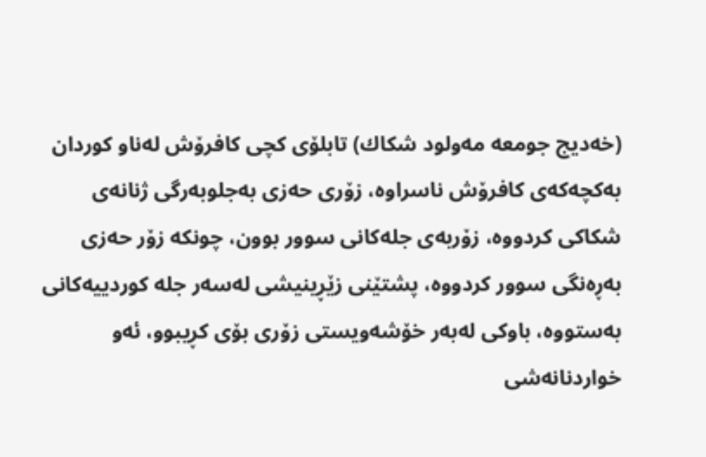(خه‌دیج جومعه‌ مه‌ولود شكاك) تابلۆی‌ كچی كافرۆش له‌ناو كوردان به‌كچه‌كه‌ی‌ كافرۆش ناسراوه‌، زۆری حه‌زی‌ به‌جلوبه‌رگی ژنانه‌ی شكاكی كردووه‌، زۆربه‌ی جله‌كانی‌ سوور بوون، چونكه‌ زۆر حه‌زی‌ به‌ڕه‌نگی سوور كردووه‌، پشتێنی‌ زێڕینیشی له‌سه‌ر جله‌ كوردییه‌كانی‌ به‌ستووه‌، باوكی‌ له‌به‌ر خۆشه‌ویستی زۆری بۆی كڕیبوو، ئه‌و خواردنانه‌شی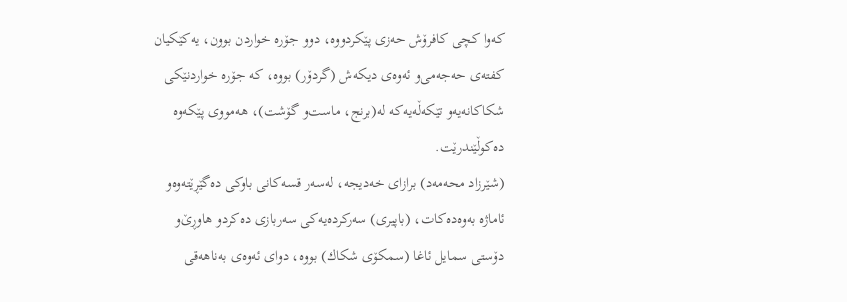كه‌وا كچی كافرۆش حه‌زی پێكردووه‌، دوو جۆره‌ خواردن بوون، یه‌كێكیان كفته‌ی حه‌جه‌می‌و ئه‌وه‌ی دیكه‌ش (گردۆر) بووه‌، كه‌ جۆره‌ خواردنێكی شكاكانه‌یه‌و تێكه‌ڵه‌یه‌كه‌ له‌(برنج، ماست‌و گۆشت)، هه‌مووی پێكه‌وه‌ ده‌كوڵێندرێت.
(شێرزاد محه‌مه‌د) برازای‌ خه‌دیجه‌، له‌سه‌ر قسه‌كانی‌ باوكی‌ ده‌گێڕێته‌وه‌و ئاماژه‌ به‌وه‌ده‌كات، (باپیری‌) سه‌ركرده‌یه‌كی سه‌ربازی ده‌كرد‌و هاوڕێ‌و دۆستی سمایل ئاغا (سمكۆی شكاك) بووه‌، دوای‌ ئه‌وه‌ی‌ به‌ناهه‌قی‌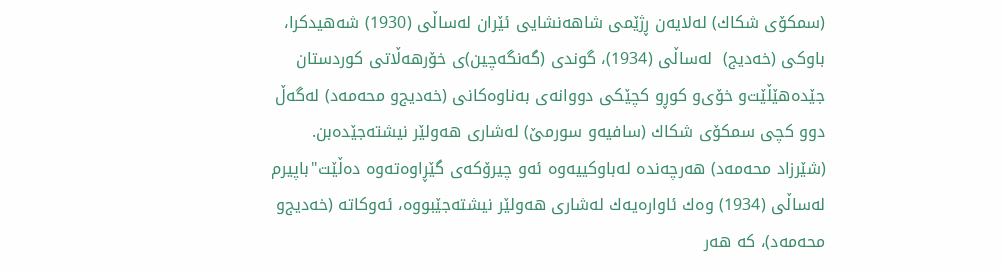(سمكۆی شكاك) له‌لایه‌ن ڕژێمی شاهه‌نشایی‌ ئێران له‌ساڵی (1930) شه‌هیدكرا، باوكی‌ (خه‌دیج)  له‌ساڵی (1934)، گوندی (گه‌نگه‌چین)ی‌ خۆرهه‌ڵاتی‌ كوردستان جێده‌هێڵێت‌و خۆی‌و كوڕو كچێكی‌ دووانه‌ی‌ به‌ناوه‌كانی‌ (خه‌دیج‌و محه‌مه‌د) له‌گه‌ڵ دوو كچی سمكۆی شكاك (سافیه‌‌و سورمێ) له‌شاری‌ هه‌ولێر نیشته‌جێده‌بن.
(شێرزاد محه‌مه‌د) هه‌رچه‌نده‌ له‌باوكییه‌وه‌ ئه‌و چیرۆكه‌ی‌ گێڕاوه‌ته‌وه‌ ده‌ڵێت"باپیرم له‌ساڵی (1934) وه‌ك ئاواره‌یه‌ك له‌شاری‌ هه‌ولێر نیشته‌جێبووه‌، ئه‌وكاته‌ (خه‌دیج‌و محه‌مه‌د)، كه‌ هه‌ر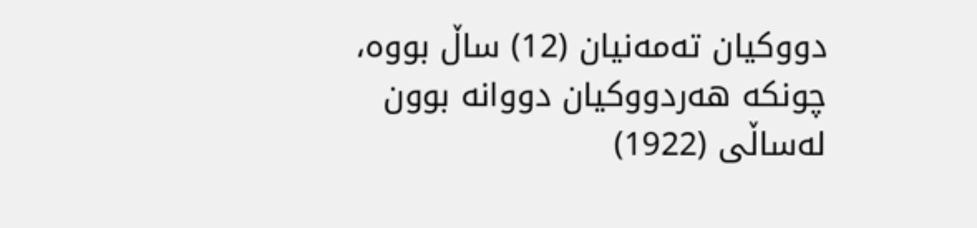دووكیان ته‌مه‌نیان (12) ساڵ بووه‌، چونكه‌ هه‌ردووكیان دووانه‌ بوون له‌ساڵی‌ (1922)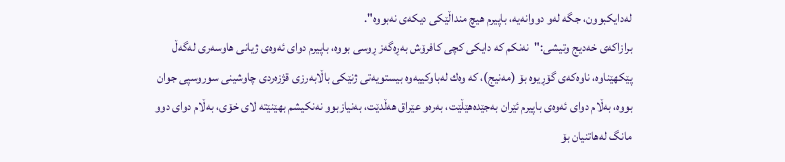له‌دایكبوون، جگه‌ له‌و دووانه‌یه‌، باپیرم هیچ منداڵێكی دیكه‌ی نه‌بووه‌".
برازاكه‌ی‌ خه‌دیج وتیشی‌:"نه‌نكم كه‌ دایكی كچی كافرۆش به‌ڕه‌گه‌ز ڕوسی بووه‌، باپیرم دوای‌ ئه‌وه‌ی‌ ژیانی‌ هاوسه‌ری‌ له‌گه‌ڵ پێكهێناوه‌، ناوه‌كه‌ی‌ گۆڕیوه‌ بۆ (مه‌نیج)، كه‌ وه‌ك له‌باوكییه‌وه‌ بیستویه‌تی‌ ژنێكی باڵابه‌رزی قژزه‌ردی‌ چاوشینی سوروسپی جوان بووه‌، به‌ڵام دوای‌ ئه‌وه‌ی‌ باپیرم ئێران به‌جێده‌هێڵێت، به‌ره‌و عێراق هه‌ڵدێت، به‌نیازبوو نه‌نكیشم بهێنێته‌ لای‌ خۆی‌، به‌ڵام دوای دوو مانگ له‌هاتنیان بۆ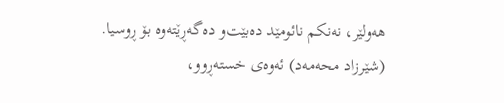هه‌ولێر، نه‌نكم نائومێد ده‌بێت‌و ده‌گه‌ڕێته‌وه‌ بۆ ڕوسیا.
(شێرزاد محه‌مه‌د) ئه‌وه‌ی‌ خسته‌ڕوو،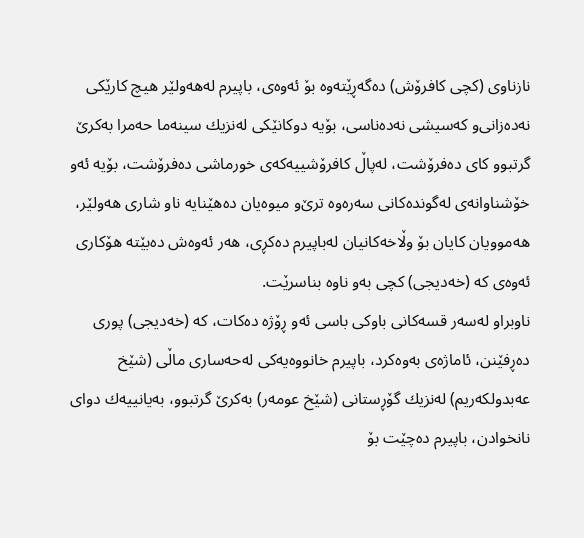نازناوی‌ (كچی كافرۆش) ده‌گه‌ڕێته‌وه‌ بۆ ئه‌وه‌ی‌، باپیرم له‌هه‌ولێر هیچ كارێكی نه‌ده‌زانی‌و كه‌سیشی نه‌ده‌ناسی، بۆیه‌ دوكانێكی له‌نزیك سینه‌ما حه‌مرا به‌كرێ گرتبوو كای ده‌فرۆشت، له‌پاڵ كافرۆشییه‌كه‌ی خورماشی‌ ده‌فرۆشت، بۆیه‌ ئه‌و خۆشناوانه‌ی له‌گونده‌كانی سه‌ره‌وه‌ ترێ‌و میوه‌یان ده‌هێنایه‌ ناو شاری هه‌ولێر، هه‌موویان كایان بۆ وڵاخه‌كانیان له‌باپیرم ده‌كڕی‌، هه‌ر ئه‌وه‌ش ده‌بێته‌ هۆكاری ئه‌وه‌ی كه‌ (خه‌دیجی) كچی به‌و ناوه‌ بناسرێت.
ناوبراو له‌سه‌ر قسه‌كانی‌ باوكی‌ باسی ئه‌و ڕۆژه‌ ده‌كات، كه‌ (خه‌دیجی) پوری ده‌ڕفێنن، ئاماژه‌ی‌ به‌وه‌كرد، باپیرم خانووه‌یه‌كی‌ له‌حه‌ساری ماڵی (شێخ عه‌بدولكه‌ریم) له‌نزیك گۆڕستانی (شێخ عومه‌ر) به‌كرێ گرتبوو، به‌یانییه‌ك دوای نانخوادن، باپیرم ده‌چێت بۆ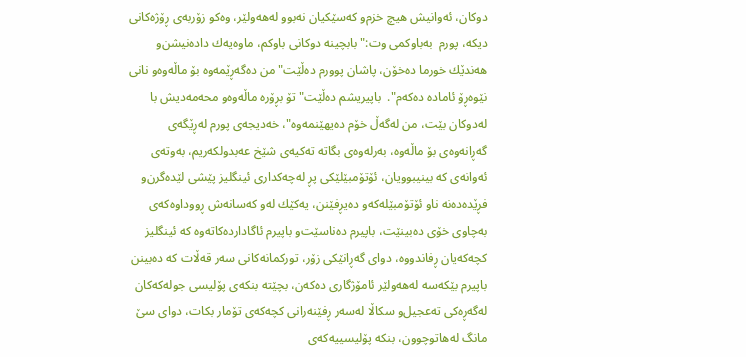دوكان، ئه‌وانیش هیچ خزم‌و كه‌سێكیان نه‌بوو له‌هه‌ولێر، وه‌كو زۆربه‌ی ڕۆژه‌كانی دیكه‌، پورم  به‌باوكمی‌ وت:"بابچینه‌ دوكانی باوكم، ماوه‌یه‌ك داده‌نیشن‌و هه‌ندێك خورما ده‌خۆن، پاشان پوورم ده‌ڵێت"من ده‌گه‌ڕێمه‌وه‌ بۆ ماڵه‌وه‌و نانی‌ نێوه‌ڕۆ ئاماده‌ ده‌كه‌م".  باپیریشم ده‌ڵێت" تۆ بڕۆره‌ ماڵه‌وه‌و محه‌مه‌دیش با له‌دوكان بێت، من له‌گه‌ڵ خۆم ده‌یهێنمه‌وه‌"، خه‌دیجه‌ی‌ پورم له‌ڕێگه‌ی گه‌ڕانه‌وه‌ی بۆ ماڵه‌وه‌، به‌رله‌وه‌ی بگاته‌ ته‌كیه‌ی شێخ عه‌بدولكه‌ریم، به‌وته‌ی‌ ئه‌وانه‌ی كه‌ بینیبوویان، ئۆتۆمبێلێكی‌ پڕ له‌چه‌كداری ئینگلیز پێشی لێده‌گرن‌و فڕێده‌ده‌نه‌ ناو ئۆتۆمبێله‌كه‌و ده‌یڕفێنن، یه‌كێك له‌و كه‌سانه‌ش ڕووداوه‌كه‌ی‌ به‌چاوی خۆی ده‌بینێت، باپیرم ده‌ناسێت‌و باپیرم ئاگادارده‌كاته‌وه‌ كه‌ ئینگلیز كچه‌كه‌یان ڕفاندووه‌، دوای‌ گه‌ڕانێكی‌ زۆر، توركمانه‌كانی سه‌ر قه‌ڵات كه‌ ده‌بینن باپیرم بێكه‌سه‌ له‌هه‌ولێر ئامۆژگاری ده‌كه‌ن، بچێته‌ بنكه‌ی پۆلیسی جوله‌كه‌كان له‌گه‌ڕه‌كی ته‌عجیل‌و سكاڵا له‌سه‌ر ڕفێنه‌رانی كچه‌كه‌ی تۆمار بكات، دوای سێ مانگ له‌هاتوچوون، بنكه‌ پۆلیسییه‌كه‌ی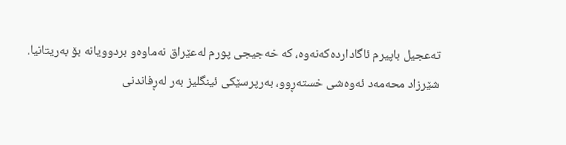ته‌عجیل باپیرم ئاگادارده‌كه‌نه‌وه‌، كه‌ خه‌جیجی پورم له‌عێراق نه‌ماوه‌و بردوویانه‌ بۆ به‌ریتانیا.
شێرزاد محه‌مه‌د ئه‌وه‌شی‌ خسته‌ڕوو، به‌رپرسێكی‌ ئینگلیز به‌ر له‌ڕفاندنی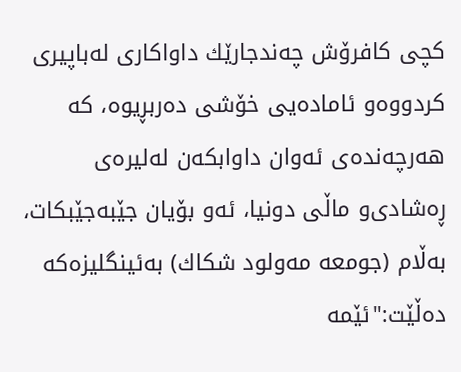كچی كافرۆش چه‌ندجارێك داواكاری‌ له‌باپیری كردووه‌‌و ئاماده‌یی خۆشی ده‌ربڕیوه‌، كه‌ هه‌رچه‌نده‌ی ئه‌وان داوابكه‌ن له‌لیره‌ی ڕه‌شادی‌و ماڵی دونیا، ئه‌و بۆیان جێبه‌جێبكات، به‌ڵام (جومعه‌ مه‌ولود شكاك) به‌ئینگلیزه‌كه‌ ده‌ڵێت:"ئێمه‌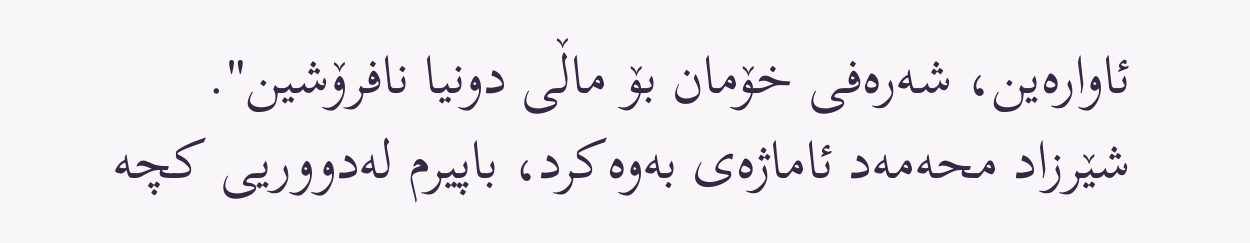ئاواره‌ین، شه‌ره‌فی خۆمان بۆ ماڵی دونیا نافرۆشین".
شێرزاد محه‌مه‌د ئاماژه‌ی‌ به‌وه‌كرد، باپیرم له‌دووریی‌ كچه‌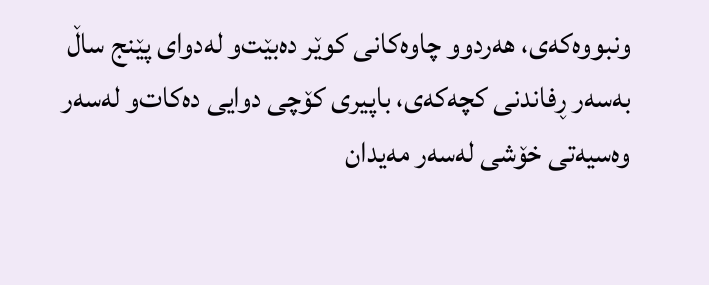ونبووه‌كه‌ی‌، هه‌ردوو چاوه‌كانی كوێر ده‌بێت‌و له‌دوای پێنج ساڵ به‌سه‌ر ڕفاندنی كچه‌كه‌ی، باپیری‌ كۆچی دوایی ده‌كات‌و له‌سه‌ر وه‌سیه‌تی خۆشی له‌سه‌ر مه‌یدان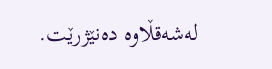له‌شه‌قڵاوه‌ ده‌نێژرێت.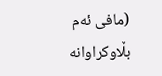(مافى ئه‌م بڵاوكراوانه‌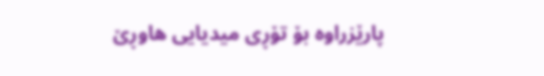پارێزراوه‌ بۆ تۆڕی میدیایی هاوڕێ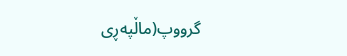گرووپ(ماڵپه‌ڕی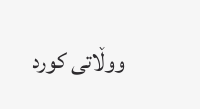ووڵاتی كورد